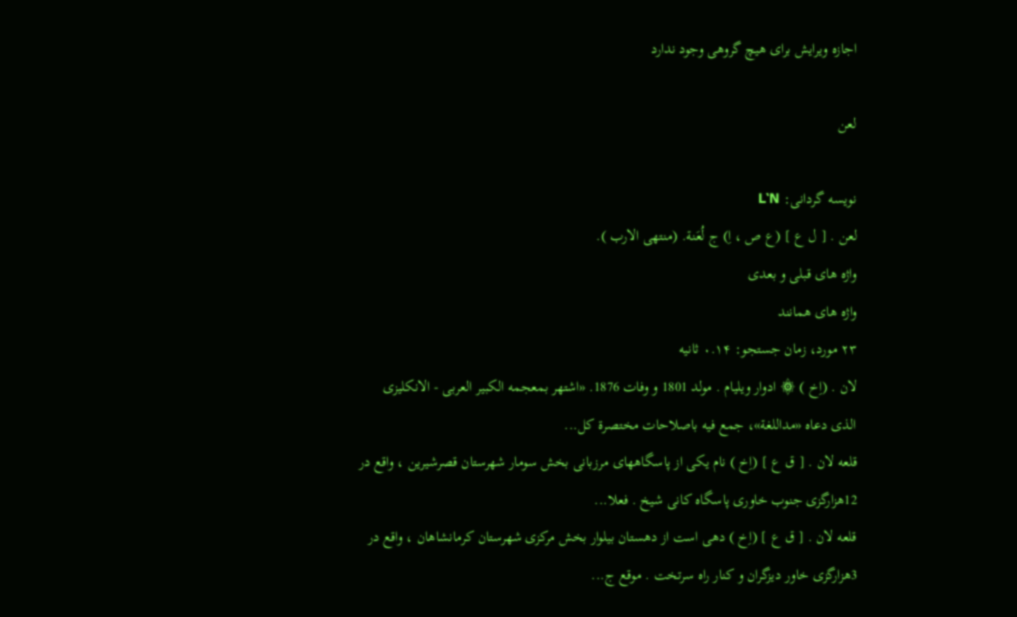اجازه ویرایش برای هیچ گروهی وجود ندارد

لعن

نویسه گردانی: LʽN
لعن . [ ل ع ] (ع ص ، اِ) ج لُعَنة. (منتهی الارب ).
واژه های قبلی و بعدی
واژه های همانند
۲۳ مورد، زمان جستجو: ۰.۱۴ ثانیه
لان . (اِخ ) ۞ ادوار ویلیام . مولد 1801 و وفات 1876. «اشتهر بمعجمه الکبیر العربی - الانکلیزی الذی دعاه «مداللغة»، جمع فیه باصلاحات مختصرة کل...
قلعه لان . [ ق ع ] (اِخ ) نام یکی از پاسگاههای مرزبانی بخش سومار شهرستان قصرشیرین ، واقع در 12هزارگزی جنوب خاوری پاسگاه کانی شیخ . فعلا...
قلعه لان . [ ق ع ] (اِخ ) دهی است از دهستان بیلوار بخش مرکزی شهرستان کرمانشاهان ، واقع در 3هزارگزی خاور دیزگران و کنار راه سرتخت . موقع ج...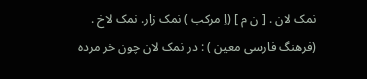نمک لان . [ ن م ] (اِ مرکب ) نمک زار. نمک لاخ . (فرهنگ فارسی معین ) : در نمک لان چون خر مرده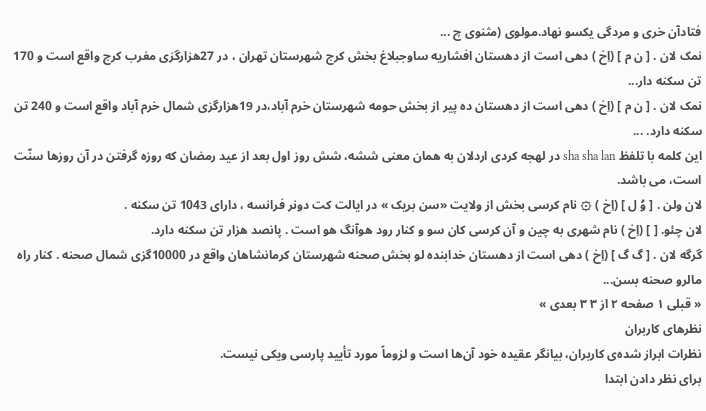فتادآن خری و مردگی یکسو نهاد.مولوی (مثنوی چ ...
نمک لان . [ ن م ] (اِخ ) دهی است از دهستان افشاریه ساوجبلاغ بخش کرج شهرستان تهران ، در 27هزارگزی مغرب کرج واقع است و 170 تن سکنه دار...
نمک لان . [ ن م ] (اِخ ) دهی است از دهستان ده پیر از بخش حومه شهرستان خرم آباد،در 19هزارگزی شمال خرم آباد واقع است و 240 تن سکنه دارد. ...
این کلمه با تلفظ sha sha lan در لهجه کردی اردلان به همان معنی ششه، شش روز اول بعد از عید رمضان که روزه گرفتن در آن روزها سنّت است، می باشد.
لان ولن . [ وُ ل ] (اِخ ) ۞ نام کرسی بخش از ولایت «سن بریک » در ایالت کت دونر فرانسه ، دارای 1043 تن سکنه .
لان چئو. [ ] (اِخ ) نام شهری به چین و آن کرسی کان سو و کنار رود هوآنگ هو است . پانصد هزار تن سکنه دارد.
گرگه لان . [ گ گ ] (اِخ ) دهی است از دهستان خدابنده لو بخش صحنه شهرستان کرمانشاهان واقع در 10000گزی شمال صحنه . کنار راه مالرو صحنه بسن...
« قبلی ۱ صفحه ۲ از ۳ ۳ بعدی »
نظرهای کاربران
نظرات ابراز شده‌ی کاربران، بیانگر عقیده خود آن‌ها است و لزوماً مورد تأیید پارسی ویکی نیست.
برای نظر دادن ابتدا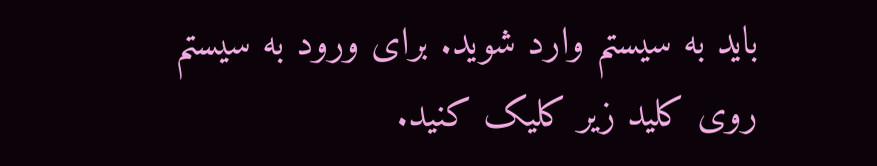باید به سیستم وارد شوید. برای ورود به سیستم روی کلید زیر کلیک کنید.